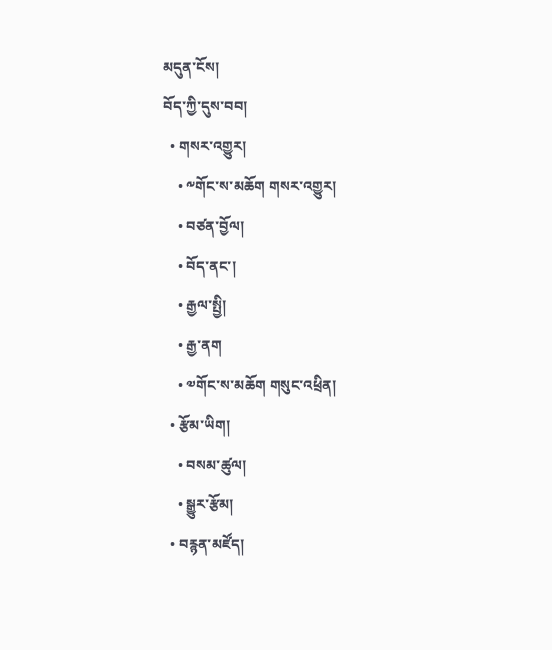མདུན་ངོས།
བོད་ཀྱི་དུས་བབ།
  • གསར་འགྱུར།
    • ༸གོང་ས་མཆོག གསར་འགྱུར།
    • བཙན་བྱོལ།
    • བོད་ནང་།
    • རྒྱལ་སྤྱི།
    • རྒྱ་ནག
    • ༧གོང་ས་མཆོག གསུང་འཕྲིན།
  • རྩོམ་ཡིག།
    • བསམ་ཚུལ།
    • སྒྱུར་རྩོམ།
  • བརྙན་མཛོད།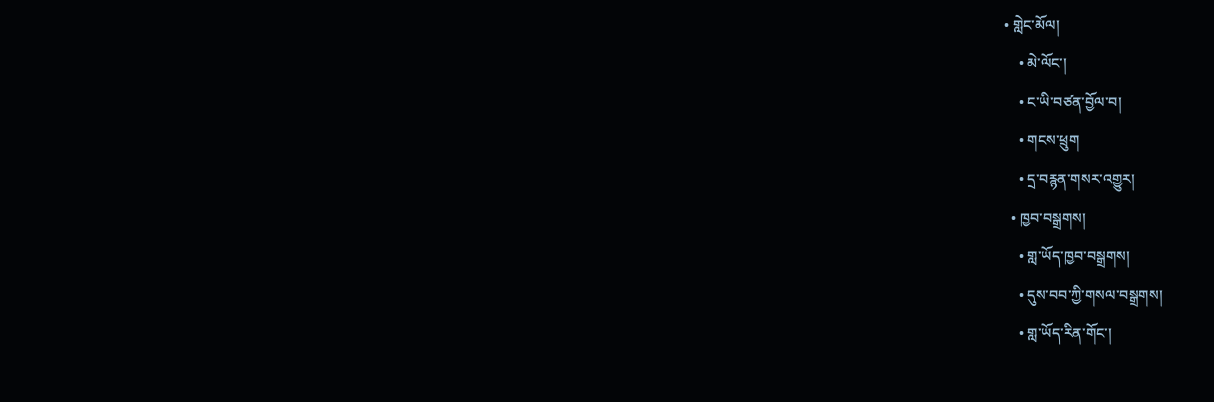• གླེང་མོལ།
    • མེ་ལོང་།
    • ང་ཡི་བཙན་བྱོལ་བ།
    • གངས་ཕྲུག
    • དྲ་བརྙན་གསར་འགྱུར།
  • ཁྱབ་བསྒྲགས།
    • གླ་ཡོད་ཁྱབ་བསྒྲགས།
    • དུས་བབ་ཀྱི་གསལ་བསྒྲགས།
    • གླ་ཡོད་རིན་གོང་།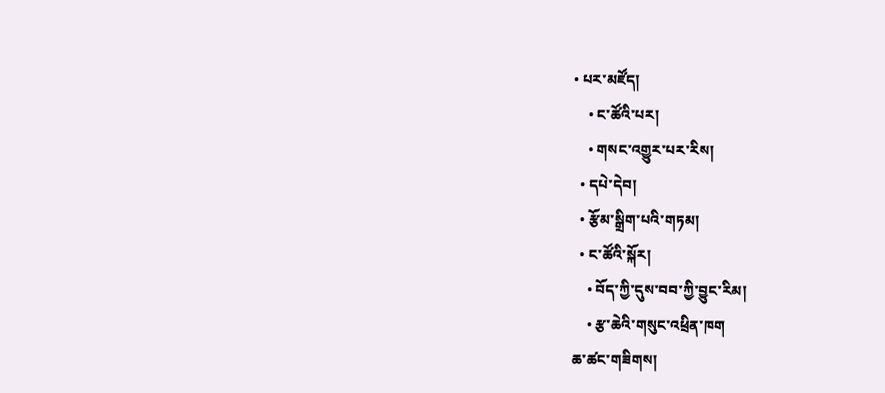• པར་མཛོད།
    • ང་ཚོའི་པར།
    • གསང་འགྱུར་པར་རིས།
  • དཔེ་དེབ།
  • རྩོམ་སྒྲིག་པའི་གཏམ།
  • ང་ཚོའི་སྐོར།
    • བོད་ཀྱི་དུས་བབ་ཀྱི་བྱུང་རིམ།
    • རྩ་ཆེའི་གསུང་འཕྲིན་ཁག
ཆ་ཚང་གཟིགས།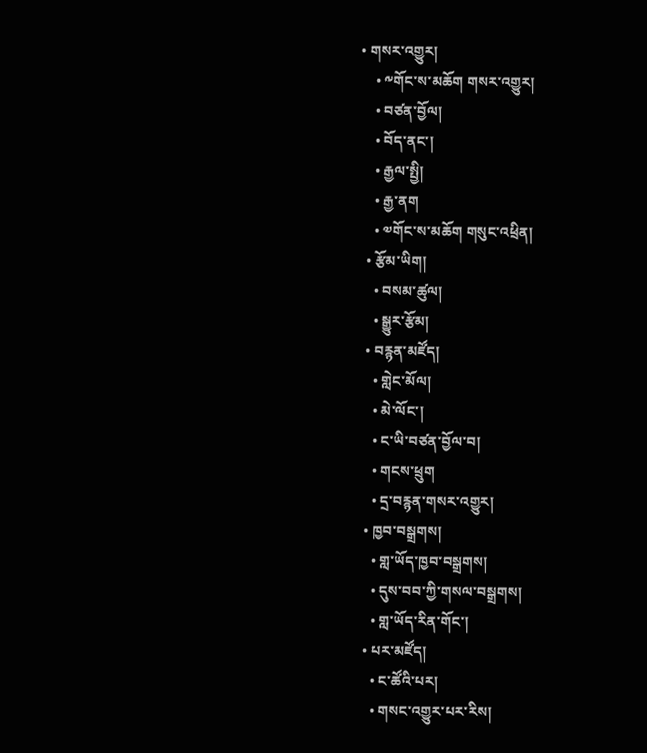• གསར་འགྱུར།
    • ༸གོང་ས་མཆོག གསར་འགྱུར།
    • བཙན་བྱོལ།
    • བོད་ནང་།
    • རྒྱལ་སྤྱི།
    • རྒྱ་ནག
    • ༧གོང་ས་མཆོག གསུང་འཕྲིན།
  • རྩོམ་ཡིག།
    • བསམ་ཚུལ།
    • སྒྱུར་རྩོམ།
  • བརྙན་མཛོད།
    • གླེང་མོལ།
    • མེ་ལོང་།
    • ང་ཡི་བཙན་བྱོལ་བ།
    • གངས་ཕྲུག
    • དྲ་བརྙན་གསར་འགྱུར།
  • ཁྱབ་བསྒྲགས།
    • གླ་ཡོད་ཁྱབ་བསྒྲགས།
    • དུས་བབ་ཀྱི་གསལ་བསྒྲགས།
    • གླ་ཡོད་རིན་གོང་།
  • པར་མཛོད།
    • ང་ཚོའི་པར།
    • གསང་འགྱུར་པར་རིས།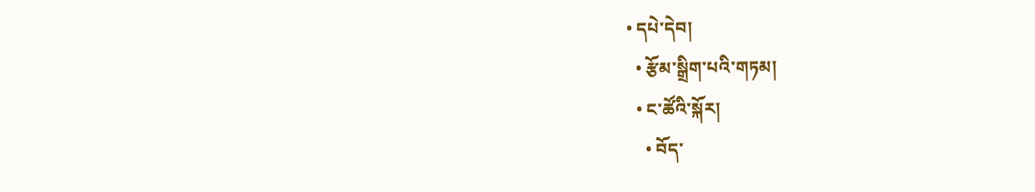• དཔེ་དེབ།
  • རྩོམ་སྒྲིག་པའི་གཏམ།
  • ང་ཚོའི་སྐོར།
    • བོད་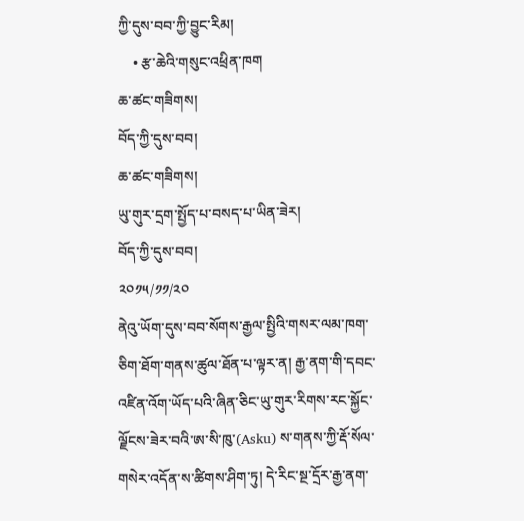ཀྱི་དུས་བབ་ཀྱི་བྱུང་རིམ།
    • རྩ་ཆེའི་གསུང་འཕྲིན་ཁག
ཆ་ཚང་གཟིགས།
བོད་ཀྱི་དུས་བབ།
ཆ་ཚང་གཟིགས།
ཡུ་གུར་དྲག་སྤྱོད་པ་བསད་པ་ཡིན་ཟེར།
བོད་ཀྱི་དུས་བབ།
༢༠༡༥/༡༡/༢༠
ནེའུ་ཡོག་དུས་བབ་སོགས་རྒྱལ་སྤྱིའི་གསར་ལམ་ཁག་ཅིག་ཐོག་གནས་ཚུལ་ཐོན་པ་ལྟར་ན། རྒྱ་ནག་གི་དབང་འཛིན་འོག་ཡོད་པའི་ཞིན་ཅིང་ཡུ་གུར་རིགས་རང་སྐྱོང་ལྗོངས་ཟེར་བའི་ཨ་སི་ཁུ་(Asku) ས་གནས་ཀྱི་རྡོ་སོལ་གསེར་འདོན་ས་ཚིགས་ཤིག་ཏུ། དེ་རིང་སྔ་དྲོར་རྒྱ་ནག་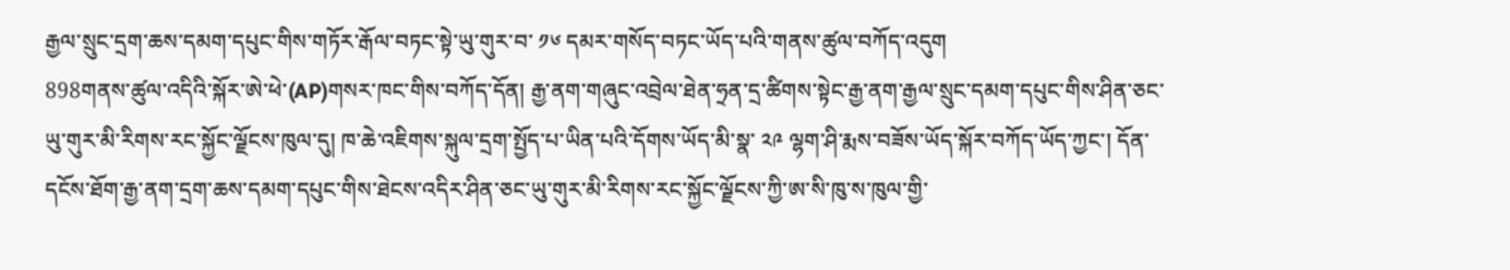རྒྱལ་སྲུང་དྲག་ཆས་དམག་དཔུང་གིས་གཏོར་རྒོལ་བཏང་སྟེ་ཡུ་གུར་བ་ ༡༦ དམར་གསོད་བཏང་ཡོད་པའི་གནས་ཚུལ་བཀོད་འདུག
898གནས་ཚུལ་འདིའི་སྐོར་ཨེ་ཕེ་(AP)གསར་ཁང་གིས་བཀོད་དོན། རྒྱ་ནག་གཞུང་འབྲེལ་ཐེན་ཧྲན་དྲ་ཚིགས་སྟེང་རྒྱ་ནག་རྒྱལ་སྲུང་དམག་དཔུང་གིས་ཤིན་ཅང་ཡུ་གུར་མི་རིགས་རང་སྐྱོང་ལྗོངས་ཁུལ་དུ། ཁ་ཆེ་འཇིགས་སྐུལ་དྲག་སྤྱོད་པ་ཡིན་པའི་དོགས་ཡོད་མི་སྣ་ ༢༩ ལྷག་ཤི་རྨས་བཟོས་ཡོད་སྐོར་བཀོད་ཡོད་ཀྱང་། དོན་དངོས་ཐོག་རྒྱ་ནག་དྲག་ཆས་དམག་དཔུང་གིས་ཐེངས་འདིར་ཤིན་ཅང་ཡུ་གུར་མི་རིགས་རང་སྐྱོང་ལྗོངས་ཀྱི་ཨ་སི་ཁུ་ས་ཁུལ་གྱི་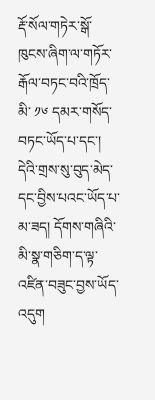རྡོ་སོལ་གཏེར་སྒོ་ཁུངས་ཞིག་ལ་གཏོར་རྒོལ་བཏང་བའི་ཁྲོད་མི་ ༡༦ དམར་གསོད་བཏང་ཡོད་པ་དང་། དེའི་གྲས་སུ་བུད་མེད་དང་བྱིས་པའང་ཡོད་པ་མ་ཟད། དོགས་གཞིའི་མི་སྣ་གཅིག་ད་ལྟ་འཛིན་བཟུང་བྱས་ཡོད་འདུག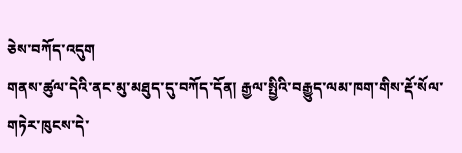ཅེས་བཀོད་འདུག
གནས་ཚུལ་དེའི་ནང་མུ་མཐུད་དུ་བཀོད་དོན། རྒྱལ་སྤྱིའི་བརྒྱུད་ལམ་ཁག་གིས་རྡོ་སོལ་གཏེར་ཁུངས་དེ་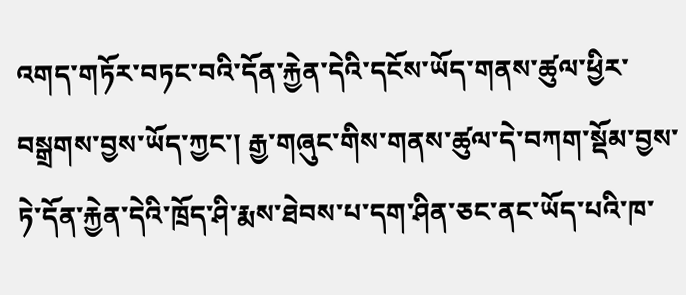འགད་གཏོར་བཏང་བའི་དོན་རྐྱེན་དེའི་དངོས་ཡོད་གནས་ཚུལ་ཕྱིར་བསྒྲགས་བྱས་ཡོད་ཀྱང་། རྒྱ་གཞུང་གིས་གནས་ཚུལ་དེ་བཀག་སྡོམ་བྱས་ཏེ་དོན་རྐྱེན་དེའི་ཁྲོད་ཤི་རྨས་ཐེབས་པ་དག་ཤིན་ཅང་ནང་ཡོད་པའི་ཁ་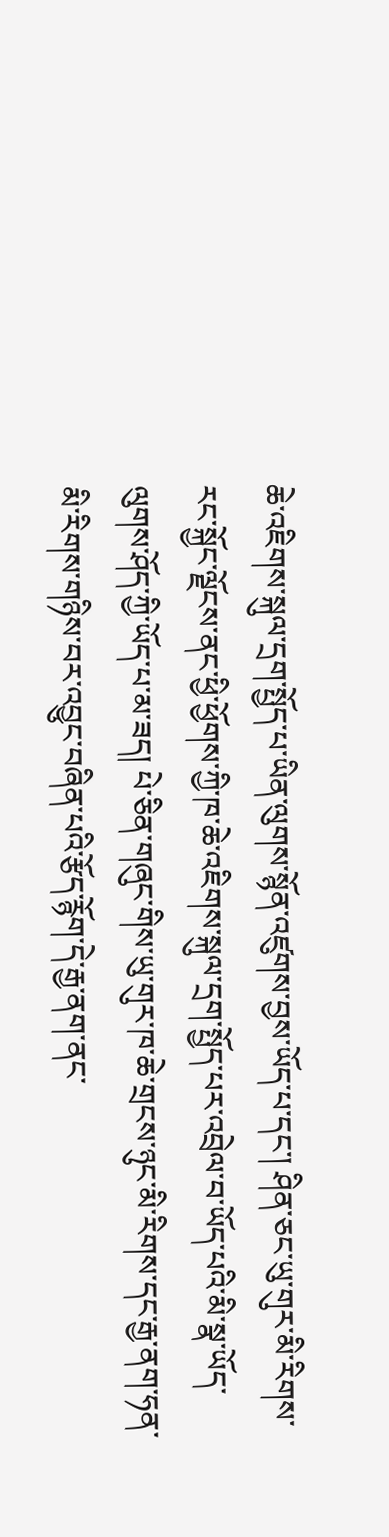ཆེ་འཇིགས་སྐུལ་དྲག་སྤྱོད་པ་ཡིན་ལུགས་སྙོན་འཛུགས་བྱས་ཡོད་པ་དང་། ཤིན་ཅང་ཡུ་གུར་མི་རིགས་རང་སྐྱོང་ལྗོངས་ནང་ཕྱི་ཕྱོགས་ཀྱི་ཁ་ཆེ་འཇིགས་སྐུལ་དྲག་སྤྱོད་པར་འབྲེལ་བ་ཡོད་པའི་མི་སྣ་ཡོད་ལུགས་ཤོད་ཀྱི་ཡོད་པ་མ་ཟད། པེ་ཅིན་གཞུང་གིས་ཡུ་གུར་ཁ་ཆེ་གྲངས་ཉུང་མི་རིགས་དང་རྒྱ་ནག་ཧན་མི་རིགས་གཉིས་བར་འབྱུང་བཞིན་པའི་རྩོད་རྙོག་དེ་རྒྱ་ནག་ནང་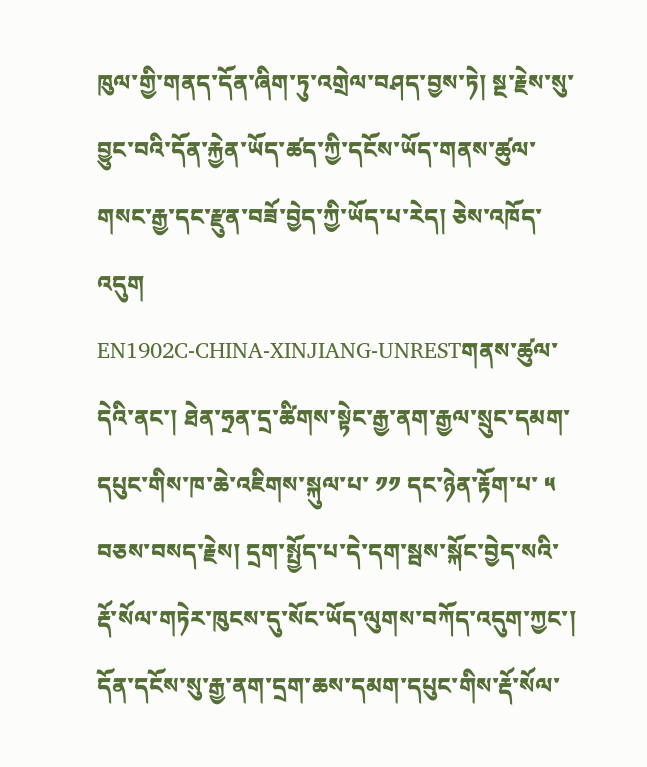ཁུལ་གྱི་གནད་དོན་ཞིག་ཏུ་འགྲེལ་བཤད་བྱས་ཏེ། སྔ་རྗེས་སུ་བྱུང་བའི་དོན་རྐྱེན་ཡོད་ཚད་ཀྱི་དངོས་ཡོད་གནས་ཚུལ་གསང་རྒྱ་དང་རྫུན་བཟོ་བྱེད་ཀྱི་ཡོད་པ་རེད། ཅེས་འཁོད་འདུག
EN1902C-CHINA-XINJIANG-UNRESTགནས་ཚུལ་དེའི་ནང་། ཐེན་ཧྲན་དྲ་ཚིགས་སྟེང་རྒྱ་ནག་རྒྱལ་སྲུང་དམག་དཔུང་གིས་ཁ་ཆེ་འཇིགས་སྐུལ་པ་ ༡༡ དང་ཉེན་རྟོག་པ་ ༥ བཅས་བསད་རྗེས། དྲག་སྤྱོད་པ་དེ་དག་སྦས་སྐོང་བྱེད་སའི་རྡོ་སོལ་གཏེར་ཁུངས་དུ་སོང་ཡོད་ལུགས་བཀོད་འདུག་ཀྱང་། དོན་དངོས་སུ་རྒྱ་ནག་དྲག་ཆས་དམག་དཔུང་གིས་རྡོ་སོལ་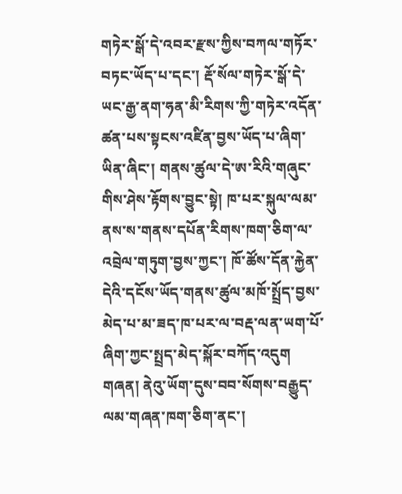གཏེར་སྒོ་དེ་འབར་རྫས་ཀྱིས་བཀལ་གཏོར་བཏང་ཡོད་པ་དང་། རྡོ་སོལ་གཏེར་སྒོ་དེ་ཡང་རྒྱ་ནག་ཧན་མི་རིགས་ཀྱི་གཏེར་འདོན་ཚན་པས་སྟངས་འཛིན་བྱས་ཡོད་པ་ཞིག་ཡིན་ཞིང་། གནས་ཚུལ་དེ་ཨ་རིའི་གཞུང་གིས་ཤེས་རྟོགས་བྱུང་སྟེ། ཁ་པར་སྐུལ་ལམ་ནས་ས་གནས་དཔོན་རིགས་ཁག་ཅིག་ལ་འབྲེལ་གཏུག་བྱས་ཀྱང་། ཁོ་ཚོས་དོན་རྐྱེན་དེའི་དངོས་ཡོད་གནས་ཚུལ་མཁོ་སྤྲོད་བྱས་མེད་པ་མ་ཟད་ཁ་པར་ལ་བརྡ་ལན་ཡག་པོ་ཞིག་ཀྱང་སྤྲད་མེད་སྐོར་བཀོད་འདུག
གཞན། ནེའུ་ཡོག་དུས་བབ་སོགས་བརྒྱུད་ལམ་གཞན་ཁག་ཅིག་ནང་།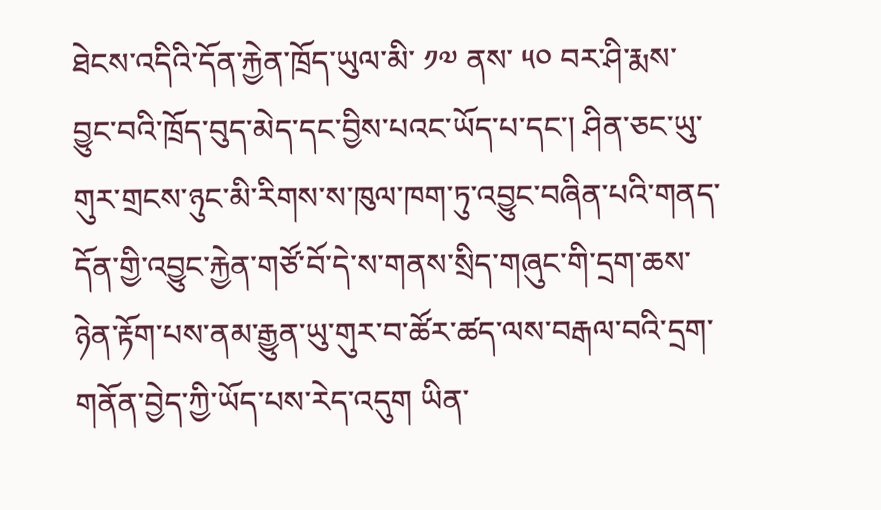ཐེངས་འདིའི་དོན་རྐྱེན་ཁྲོད་ཡུལ་མི་ ༡༧ ནས་ ༥༠ བར་ཤི་རྨས་བྱུང་བའི་ཁྲོད་བུད་མེད་དང་བྱིས་པའང་ཡོད་པ་དང་། ཤིན་ཅང་ཡུ་གུར་གྲངས་ཉུང་མི་རིགས་ས་ཁུལ་ཁག་ཏུ་འབྱུང་བཞིན་པའི་གནད་དོན་གྱི་འབྱུང་རྐྱེན་གཙོ་བོ་དེ་ས་གནས་སྲིད་གཞུང་གི་དྲག་ཆས་ཉེན་རྟོག་པས་ནམ་རྒྱུན་ཡུ་གུར་བ་ཚོར་ཚད་ལས་བརྒལ་བའི་དྲག་གནོན་བྱེད་ཀྱི་ཡོད་པས་རེད་འདུག ཡིན་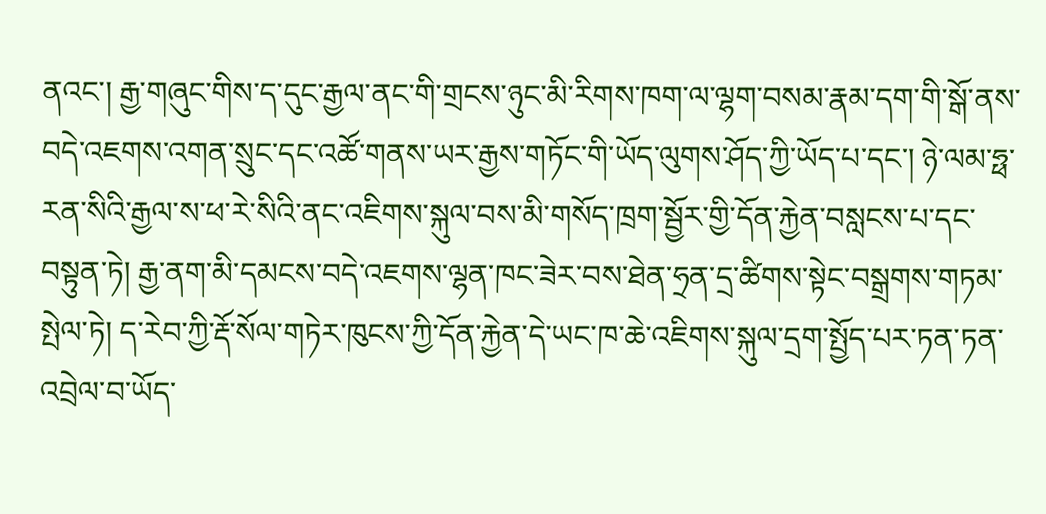ནའང་། རྒྱ་གཞུང་གིས་ད་དུང་རྒྱལ་ནང་གི་གྲངས་ཉུང་མི་རིགས་ཁག་ལ་ལྷག་བསམ་རྣམ་དག་གི་སྒོ་ནས་བདེ་འཇགས་འགན་སྲུང་དང་འཚོ་གནས་ཡར་རྒྱས་གཏོང་གི་ཡོད་ལུགས་ཤོད་ཀྱི་ཡོད་པ་དང་། ཉེ་ལམ་ཧྥ་རན་སིའི་རྒྱལ་ས་ཕ་རེ་སིའི་ནང་འཇིགས་སྐུལ་བས་མི་གསོད་ཁྲག་སྦྱོར་གྱི་དོན་རྐྱེན་བསླངས་པ་དང་བསྟུན་ཏེ། རྒྱ་ནག་མི་དམངས་བདེ་འཇགས་ལྷན་ཁང་ཟེར་བས་ཐེན་ཧྲན་དྲ་ཚིགས་སྟེང་བསྒྲགས་གཏམ་སྤེལ་ཏེ། ད་རེབ་ཀྱི་རྡོ་སོལ་གཏེར་ཁུངས་ཀྱི་དོན་རྐྱེན་དེ་ཡང་ཁ་ཆེ་འཇིགས་སྐུལ་དྲག་སྤྱོད་པར་ཏན་ཏན་འབྲེལ་བ་ཡོད་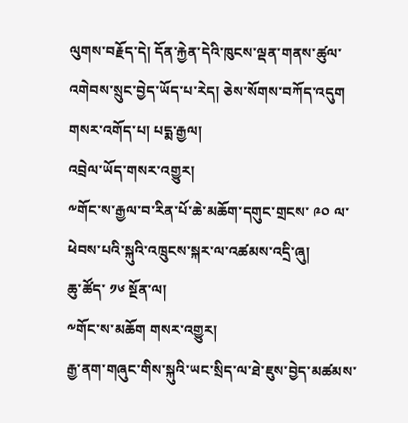ལུགས་བརྗོད་དེ། དོན་རྐྱེན་དེའི་ཁུངས་ལྡན་གནས་ཚུལ་འགེབས་སྲུང་བྱེད་ཡོད་པ་རེད། ཅེས་སོགས་བཀོད་འདུག
གསར་འགོད་པ། པདྨ་རྒྱལ།
འབྲེལ་ཡོད་གསར་འགྱུར།
༸གོང་ས་རྒྱལ་བ་རིན་པོ་ཆེ་མཆོག་དགུང་གྲངས་ ༩༠ ལ་ཕེབས་པའི་སྐུའི་འཁྲུངས་སྐར་ལ་འཚམས་འདྲི་ཞུ།
ཆུ་ཚོད་ ༡༦ སྔོན་ལ།
༸གོང་ས་མཆོག གསར་འགྱུར།
རྒྱ་ནག་གཞུང་གིས་སྐུའི་ཡང་སྲིད་ལ་ཐེ་ཇུས་བྱེད་མཚམས་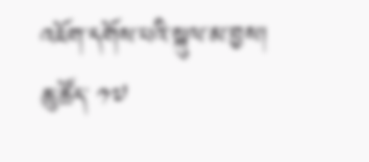འཇོག་དགོས་པའི་སྐུལ་མ་བྱས།
ཆུ་ཚོད་ ༡༧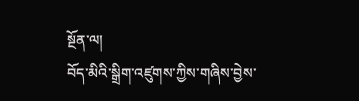སྔོན་ལ།
བོད་མིའི་སྒྲིག་འཛུགས་ཀྱིས་གཞིས་བྱེས་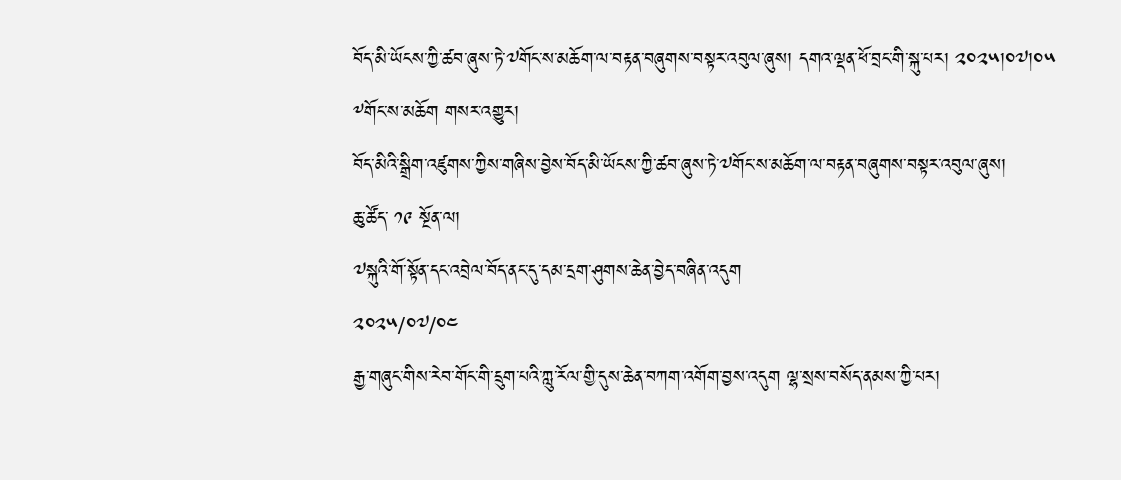བོད་མི་ཡོངས་ཀྱི་ཚབ་ཞུས་ཏེ་༧གོང་ས་མཆོག་ལ་བརྟན་བཞུགས་བསྟར་འབུལ་ཞུས། དགའ་ལྡན་ཕོ་བྲང་གི་སྐུ་པར། ༢༠༢༥།༠༧།༠༥
༸གོང་ས་མཆོག གསར་འགྱུར།
བོད་མིའི་སྒྲིག་འཛུགས་ཀྱིས་གཞིས་བྱེས་བོད་མི་ཡོངས་ཀྱི་ཚབ་ཞུས་ཏེ་༧གོང་ས་མཆོག་ལ་བརྟན་བཞུགས་བསྟར་འབུལ་ཞུས།
ཆུ་ཚོད་ ༡༩ སྔོན་ལ།
༧སྐུའི་གོ་སྟོན་དང་འབྲེལ་བོད་ནང་དུ་དམ་དྲག་ཤུགས་ཆེན་བྱེད་བཞིན་འདུག
༢༠༢༥/༠༧/༠༤
རྒྱ་གཞུང་གིས་རེབ་གོང་གི་དྲུག་པའི་ཀླུ་རོལ་གྱི་དུས་ཆེན་བཀག་འགོག་བྱས་འདུག ལྷ་སྲས་བསོད་ནམས་ཀྱི་པར།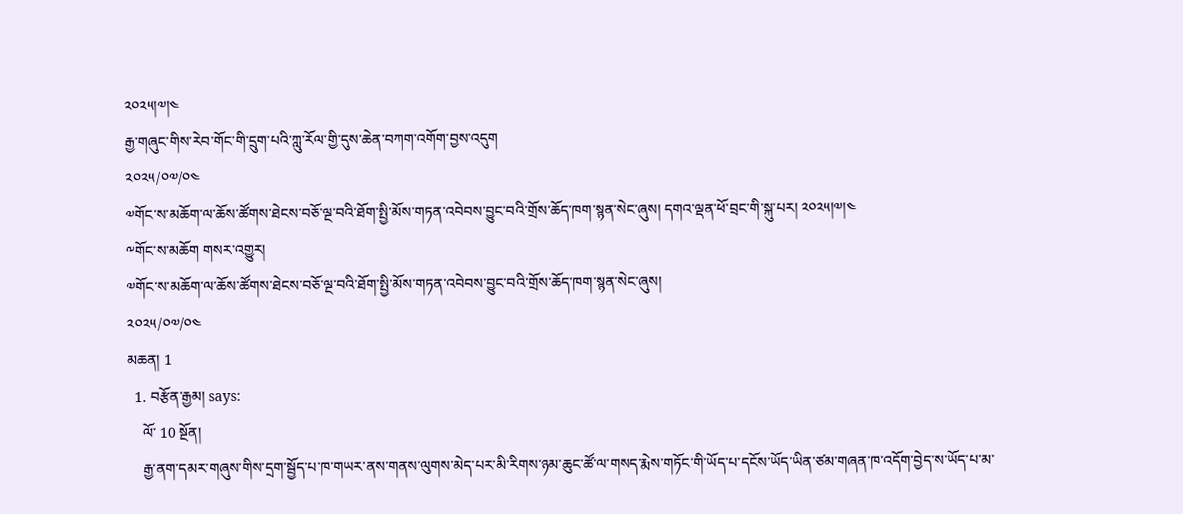༢༠༢༥།༧།༤
རྒྱ་གཞུང་གིས་རེབ་གོང་གི་དྲུག་པའི་ཀླུ་རོལ་གྱི་དུས་ཆེན་བཀག་འགོག་བྱས་འདུག
༢༠༢༥/༠༧/༠༤
༧གོང་ས་མཆོག་ལ་ཆོས་ཚོགས་ཐེངས་བཅོ་ལྔ་བའི་ཐོག་སྤྱི་མོས་གཏན་འབེབས་བྱུང་བའི་གྲོས་ཆོད་ཁག་སྙན་སེང་ཞུས། དགའ་ལྡན་ཕོ་བྲང་གི་སྐུ་པར། ༢༠༢༥།༧།༤
༸གོང་ས་མཆོག གསར་འགྱུར།
༧གོང་ས་མཆོག་ལ་ཆོས་ཚོགས་ཐེངས་བཅོ་ལྔ་བའི་ཐོག་སྤྱི་མོས་གཏན་འབེབས་བྱུང་བའི་གྲོས་ཆོད་ཁག་སྙན་སེང་ཞུས།
༢༠༢༥/༠༧/༠༤
མཆན། 1
  1. བརྩོན་རྒྱམ། says:
    ལོ་ 10 སྔོན།
    རྒྱ་ནག་དམར་གཞུས་གིས་དྲག་སྦྱོད་པ་ཁ་གཡར་ནས་གནས་ལུགས་མེད་པར་མི་རིགས་ཉམ་ཆུང་ཚོ་ལ་གསད་རྨེས་གཏོང་གི་ཡོད་པ་དངོས་ཡོད་ཡིན་ཙམ་གཞན་ཁ་འདོག་བྱེད་ས་ཡོད་པ་མ་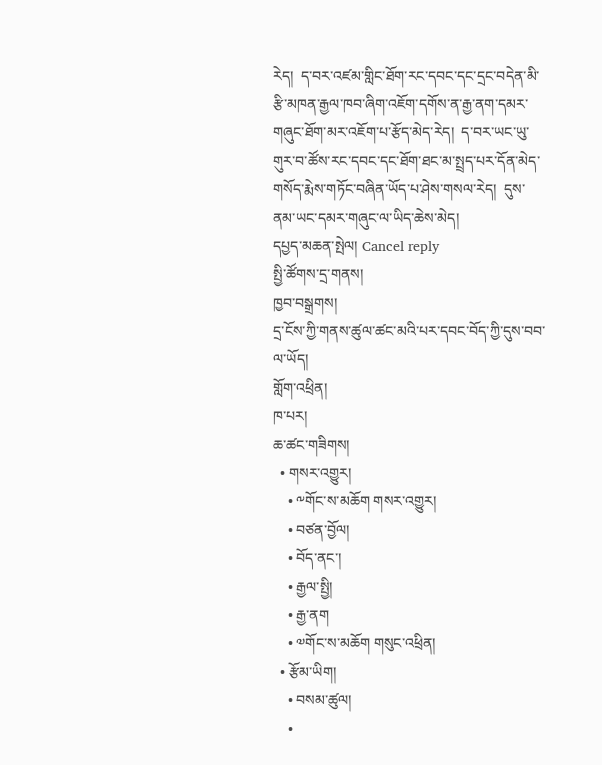རེད།  ད་བར་འཛམ་གླིང་ཐོག་རང་དབང་དང་དྲང་བདེན་མི་རྩི་མཁན་རྒྱལ་ཁབ་ཞིག་འཇོག་དགོས་ན་རྒྱ་ནག་དམར་གཞུང་ཐོག་མར་འཇོག་པ་རྩོད་མེད་རེད།  ད་བར་ཡང་ཡུ་གུར་བ་ཚོས་རང་དབང་དང་ཐོག་ཐང་མ་སྤྲད་པར་དོན་མེད་གསོད་རྨེས་གཏོང་བཞིན་ཡོད་པ་ཤེས་གསལ་རེད།  དུས་ནམ་ཡང་དམར་གཞུང་ལ་ཡིད་ཆེས་མེད།
དཔྱད་མཆན་སྤེལ། Cancel reply
སྤྱི་ཚོགས་དྲ་གནས།
ཁྱབ་བསྒྲགས།
དྲ་ངོས་ཀྱི་གནས་ཚུལ་ཚང་མའི་པར་དབང་བོད་ཀྱི་དུས་བབ་ལ་ཡོད།
གློག་འཕྲིན།
ཁ་པར།
ཆ་ཚང་གཟིགས།
  • གསར་འགྱུར།
    • ༸གོང་ས་མཆོག གསར་འགྱུར།
    • བཙན་བྱོལ།
    • བོད་ནང་།
    • རྒྱལ་སྤྱི།
    • རྒྱ་ནག
    • ༧གོང་ས་མཆོག གསུང་འཕྲིན།
  • རྩོམ་ཡིག།
    • བསམ་ཚུལ།
    •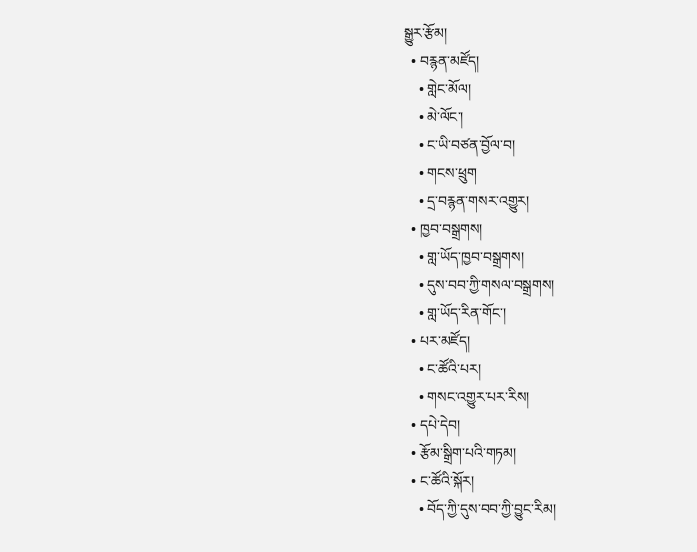སྒྱུར་རྩོམ།
  • བརྙན་མཛོད།
    • གླེང་མོལ།
    • མེ་ལོང་།
    • ང་ཡི་བཙན་བྱོལ་བ།
    • གངས་ཕྲུག
    • དྲ་བརྙན་གསར་འགྱུར།
  • ཁྱབ་བསྒྲགས།
    • གླ་ཡོད་ཁྱབ་བསྒྲགས།
    • དུས་བབ་ཀྱི་གསལ་བསྒྲགས།
    • གླ་ཡོད་རིན་གོང་།
  • པར་མཛོད།
    • ང་ཚོའི་པར།
    • གསང་འགྱུར་པར་རིས།
  • དཔེ་དེབ།
  • རྩོམ་སྒྲིག་པའི་གཏམ།
  • ང་ཚོའི་སྐོར།
    • བོད་ཀྱི་དུས་བབ་ཀྱི་བྱུང་རིམ།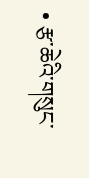• རྩ་ཆེའི་གསུང་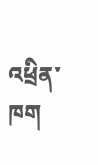འཕྲིན་ཁག